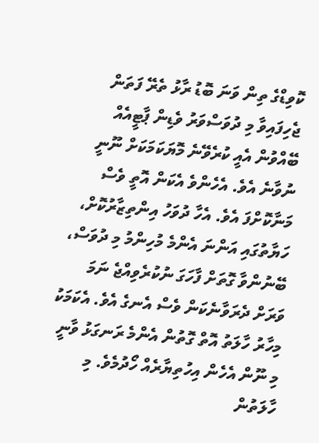ކޮވިޑްގެ ތިން ވަނަ ބޮޑު ރާޅު ތެރޭ ފަތަން ޖެހިފައިވާ މި ދުވަސްވަރު ވެޑިން ޕާޓީއެއް ބޭއްވުން އެއީ ކުރެވޭނެ މޮޔަކަމަކަށް ނޫނީ ނުވާނެ އެވެ. އެހެންވެ އެކަން އޮތީ ވެސް މަނާކޮށްފަ އެވެ. އެހާ ދުވަހު އިންތިޒާރުކޮށް، ހަޔާތުގައި އަންނަ އެންމެ މުހިންމު މި ދުވަސް، ބޭނުންވާ ގޮތަށް ފާހަގަ ނުކުރެވިއްޖެ ނަމަ ވަރަށް ދެރަވާނެކަން ވެސް އެނގެ އެވެ. އެކަމަކު މިހާރު ހާލަތު އޮތް ގޮތުން އެންމެ ރަނގަޅު ވާނީ މި ނޫން އެހެން އިހުތިޔާރެއް ހޯދުމެވެ. މި ހާލަތުން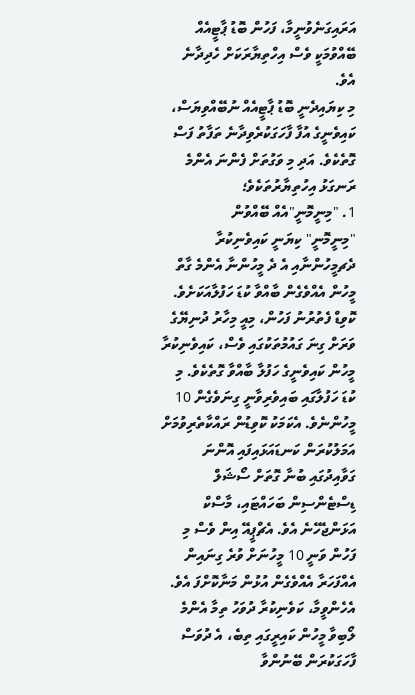އަރައިގަނެވުނީމާ، ފަހުން ބޮޑު ޕާޓީއެއް ބޭއްވުމަކީ ވެސް އިހްތިޔާރަކަށް ހެދިދާނެ އެވެ.
މި ކިޔައިދެނީ ބޮޑު ޕާޓީއެއް ނުބޭއްވިޔަސް، ކައިވެނީގެ އުފާ ފާހަގަކުރެވިދާނެ ތަފާތު ފަސް ގޮތެކެވެ. އަދި މި ވަގުތަށް ފެންނަ އެންމެ ރަނގަޅު އިހުތިޔާރުތަކެވެ؛
1. "މިނީމޮނީ"އެއް ބޭއްވުން
"މިނީމޮނީ" ކިޔަނީ ކައިވެނިކުރާ ދެޗމީހުންނާއި އެ ދެ މީހުންނާ އެންމެ ގާތް މީހުން އެއްވެގެން ބާއްވާ ކުޑަ ހަފުލާއަކަށެވެ. ކޮވިޑް ފެތުރުނު ފަހުން، މިއީ މިހާރު ދުނިޔޭގެ ވަރަށް ގިނަ ގައުމުތަކުގައި ވެސް، ކައިވެނިކުރާ މީހުން ކައިވެނީގެ ހަފުލާ ބާއްވާ ގޮތެކެވެ. މި ކުޑަ ހަފުލާގައި ބައިވެރިވާނީ ގިނަވެގެން 10 މީހުންނެވެ. އެކަމަކު ކޮވިޑުން ރައްކާތެރިވުމަށް އަމަލުކުރަން ކަނޑައަޅައިފައި އޮންނަ ގަވާއިދުގައި ބުނާ ގޮތަށް ސޯޝަލް ޑިސްޓެންސިން ބަހައްޓައި، މާސްކް އަޅަންޖެހޭނެ އެވެ. އެޗްޕީއޭ އިން ވެސް މި ފަހުން ވަނީ 10 މީހުނަށް ވުރެ ގިނައިން އެއްފަހަރާ އެއްވެގެން އުޅުން މަނާކޮށްފަ އެވެ.
އެހެންވީމާ، ކަވެނިކުރާ ދުވަހު ތިމާ އެންމެ ލޯބިވާ މީހުން ކައިރީގައި ތިބެ، އެ ދުވަސް ފާހަގަކުރަން ބޭނުންވާ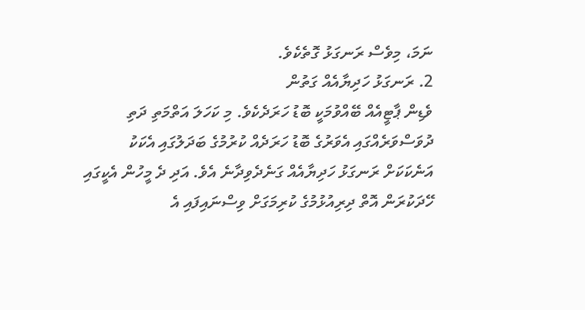ނަމަ، މިވެސް ރަނގަޅު ގޮތެކެވެ.
2. ރަނގަޅު ހަދިޔާއެއް ގަތުން
ވެޑިން ޕާޓީއެއް ބޭއްވުމަކީ ބޮޑު ހަރަދެކެވެ. މި ކަހަލަ އަތްމަތި ދަތި ދުވަސްވަރެއްގައި އެވަރުގެ ބޮޑު ހަރަދެއް ކުރުމުގެ ބަދަލުގައި އެކަކު އަނެކަކަށް ރަނގަޅު ހަދިޔާއެއް ގަނެދެވިދާނެ އެވެ. އަދި ދެ މީހުން އެކީގައި ހޭދަކުރަން އޮތް ދިރިއުޅުމުގެ ކުރިމަގަށް ވިސްނައިފައި އެ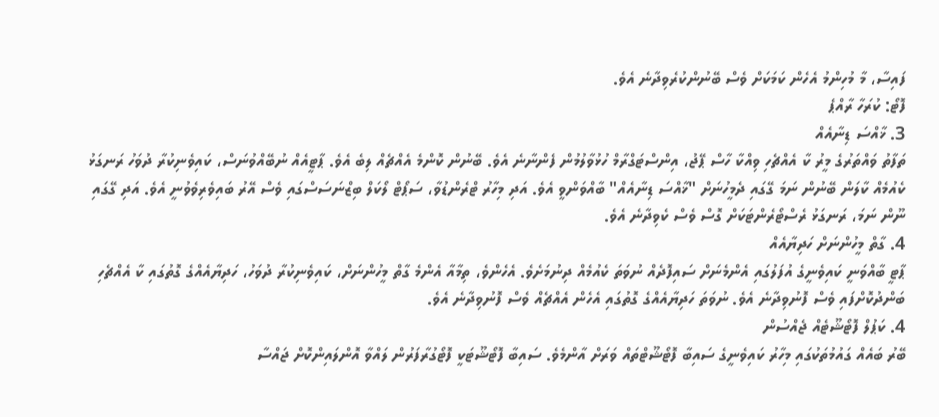ފައިސާ، މާ މުހިންމު އެހެން ކަމަކަށް ވެސް ބޭނުންކުރެވިދާނެ އެވެ.
ފޮޓޯ: ކުރަހާ ރާއްޕެ
3. ޚާއްސަ ޑިނާއެއް
ތަފާތު ވައްތަރުގެ މީރު ކާ އެއްޗެހި ވިއްކާ ހާސް ޕޭޖު، އިންސްޓަގްރާމް ހުޅުވާލުމުން ފެންނާނެ އެވެ. ބޭނުން ކޮންމެ އެއްޗެއް ލިބެ އެވެ. ޕާޓީއެއް ނުބޭއްވުނަސް، ކައިވެނިކުރާ ދުވަހު ރަނގަޅު ކެއުމެއް ކާލަން ބޭނުން ނަމަ ގޭގައި ދެމީހުނަށް "ޚާއްސަ ޑިނާއެއް" ބާއްވަންވީ އެވެ. އަދި މިހާރު ޓްރެންޑުވާ، ސަޕޯޓް ލޯކަލް ބިޒްނަސަސްގައި ވެސް އޭރު ބައިވެރިވެވުނީ އެވެ. އަދި ގޭގައި ނޫން ނަމަ، ރަނގަޅު ރެސްޓޯރެންޓަކަށް ގޮސް ވެސް ކެވިދާނެ އެވެ.
4. ގާތް މީހުންނަށް ހަދިޔާއެއް
ޕާޓީ ބާއްވަނީ ކައިވެނީގެ އުފަލުގައި އެންމެނަށް ސައިފޮދެއް ނުވަތަ ކެއުމެއް ދިނުމަށެވެ. އެހެންވެ، ތިމާއާ އެންމެ ގާތް މީހުންނަށް، ކައިވެނިކުރާ ދުވަހު، ހަދިޔާއެއްގެ ގޮތުގައި ކާ އެއްޗެހި ބަންދުކޮށްފައި ވެސް ފޮނުވިދާނެ އެވެ. ނުވަތަ ހަދިޔާއެއްގެ ގޮތުގައި އެހެން އެއްޗެއް ވެސް ފޮނުވިދާނެ އެވެ.
4. ކަޕުލް ފޮޓޯޝޫޓެއް ޖެއްސުން
ބޭރު ބައެއް ގައުމުތަކުގައި މިހާރު ކައިވެނީގެ ސައިބާ ފޮޓޯޝޫޓްތައް ވަރަށް އާންމެވެ. ސައިބާ ފޮޓޯޝޫޓަކީ ފޮޓޯގުރާފަރުން ލައްވާ އޮންލައިންކޮށް ޖައްސާ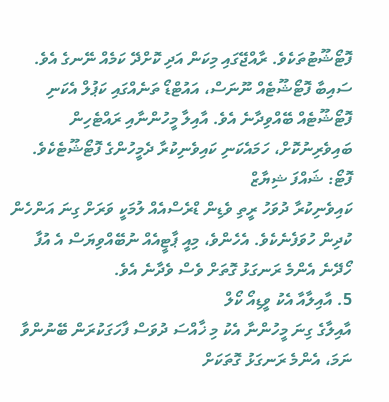ފޮޓޯޝޫޓުތަކެވެ. ރާއްޖޭގައި މިކަން އަދި ކޮށްދޭ ކަމެއް ނޭނގެ އެވެ. ސައިބާ ފޮޓޯޝޫޓެއް ނޫނަސް، އައުޓްޑޯ ތަނެއްގައި ކަޕުލް އެކަނި ފޮޓޯޝޫޓެއް ބޭއްވިދާނެ އެވެ. އާއިލާ މީހުންނާއި ރައްޓެހިން ބައިވެރިނުކޮށް، ހަމައެކަނި ކައިވެނިކުރާ ދެމީހުންގެ ފޮޓޯޝޫޓެކެވެ.
ފޮޓޯ: ޝައްފަ ޝިޔާޒް
ކައިވެނިކުރާ ދުވަހު ރީތި ވެޑިން ޑްރެސްއެއް ލުމަކީ ވަރަށް ގިނަ އަންހެން ކުދިން ހުވަފެނެކެވެ. އެހެންވެ، މިއީ ޕާޓީއެއް ނުބޭއްވިޔަސް އެ އުފާ ހޯދޭނެ އެންމެ ރަނގަޅު ގޮތަށް ވެސް ވެދާނެ އެވެ.
5. އާއިލާއާ އެކު ވީޑިއޯ ކޯލް
އާއިލާގެ ގިނަ މީހުންނާ އެކު މި ޚާއްސަ ދުވަސް ފާހަގަކުރަން ބޭނުންވާ ނަމަ، އެންމެ ރަނގަޅު ގޮތަކަށް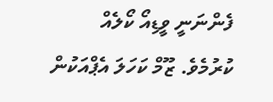ފެންނަނީ ވީޑިއޯ ކޯލެއް ކުރުމެވެ. ޒޫމް ކަހަލަ އެޕްއަކުން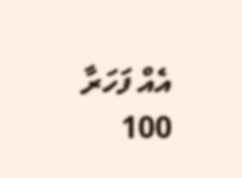އެއް ފަހަރާ 100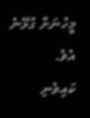މީހުނަށް ގުޅޭނެ އެވެ.
ކައިވެނި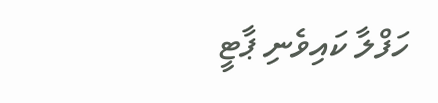ހަފްލާ ކައިވެނި ޕާޓީ